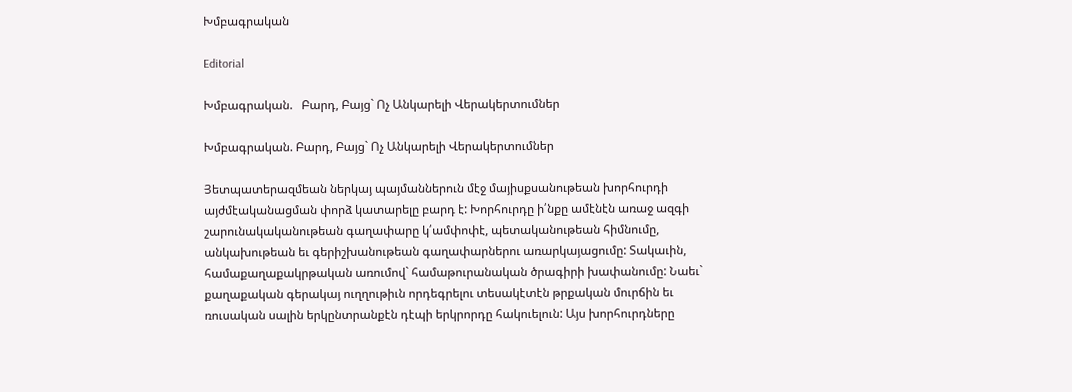Խմբագրական

Editorial

Խմբագրական.   Բարդ, Բայց` Ոչ Անկարելի Վերակերտումներ

Խմբագրական. Բարդ, Բայց` Ոչ Անկարելի Վերակերտումներ

Յետպատերազմեան ներկայ պայմաններուն մէջ մայիսքսանութեան խորհուրդի այժմէականացման փորձ կատարելը բարդ է: Խորհուրդը ի՛նքը ամէնէն առաջ ազգի շարունակականութեան գաղափարը կ՛ամփոփէ, պետականութեան հիմնումը, անկախութեան եւ գերիշխանութեան գաղափարներու առարկայացումը: Տակաւին, համաքաղաքակրթական առումով` համաթուրանական ծրագիրի խափանումը: Նաեւ` քաղաքական գերակայ ուղղութիւն որդեգրելու տեսակէտէն թրքական մուրճին եւ ռուսական սալին երկընտրանքէն դէպի երկրորդը հակուելուն: Այս խորհուրդները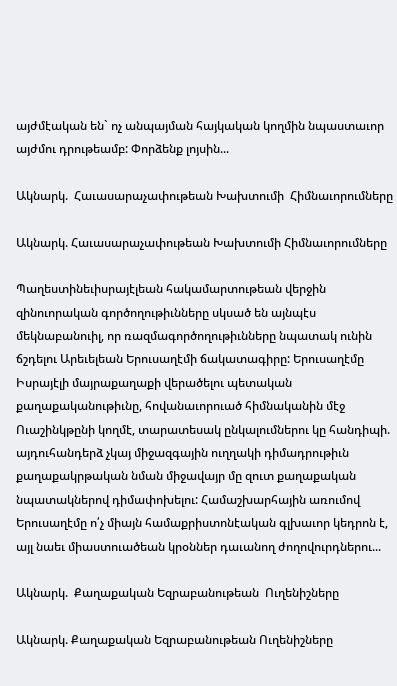այժմէական են` ոչ անպայման հայկական կողմին նպաստաւոր այժմու դրութեամբ: Փորձենք լոյսին...

Ակնարկ.  Հաւասարաչափութեան Խախտումի  Հիմնաւորումները

Ակնարկ. Հաւասարաչափութեան Խախտումի Հիմնաւորումները

Պաղեստինեւիսրայէլեան հակամարտութեան վերջին զինուորական գործողութիւնները սկսած են այնպէս մեկնաբանուիլ, որ ռազմագործողութիւնները նպատակ ունին ճշդելու Արեւելեան Երուսաղէմի ճակատագիրը: Երուսաղէմը Իսրայէլի մայրաքաղաքի վերածելու պետական քաղաքականութիւնը, հովանաւորուած հիմնականին մէջ Ուաշինկթընի կողմէ, տարատեսակ ընկալումներու կը հանդիպի. այդուհանդերձ չկայ միջազգային ուղղակի դիմադրութիւն քաղաքակրթական նման միջավայր մը զուտ քաղաքական նպատակներով դիմափոխելու: Համաշխարհային առումով Երուսաղէմը ո՛չ միայն համաքրիստոնէական գլխաւոր կեդրոն է, այլ նաեւ միաստուածեան կրօններ դաւանող ժողովուրդներու...

Ակնարկ.  Քաղաքական Եզրաբանութեան  Ուղենիշները

Ակնարկ. Քաղաքական Եզրաբանութեան Ուղենիշները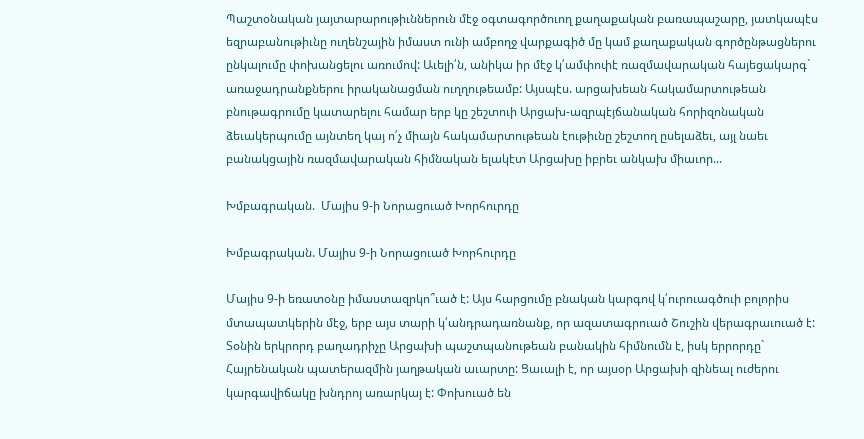Պաշտօնական յայտարարութիւններուն մէջ օգտագործուող քաղաքական բառապաշարը, յատկապէս եզրաբանութիւնը ուղենշային իմաստ ունի ամբողջ վարքագիծ մը կամ քաղաքական գործընթացներու ընկալումը փոխանցելու առումով: Աւելի՛ն, անիկա իր մէջ կ՛ամփոփէ ռազմավարական հայեցակարգ` առաջադրանքներու իրականացման ուղղութեամբ: Այսպէս. արցախեան հակամարտութեան բնութագրումը կատարելու համար երբ կը շեշտուի Արցախ-ազրպէյճանական հորիզոնական ձեւակերպումը այնտեղ կայ ո՛չ միայն հակամարտութեան էութիւնը շեշտող ըսելաձեւ, այլ նաեւ բանակցային ռազմավարական հիմնական ելակէտ Արցախը իբրեւ անկախ միաւոր...

Խմբագրական.  Մայիս 9-ի Նորացուած Խորհուրդը

Խմբագրական. Մայիս 9-ի Նորացուած Խորհուրդը

Մայիս 9-ի եռատօնը իմաստազրկո՞ւած է: Այս հարցումը բնական կարգով կ՛ուրուագծուի բոլորիս մտապատկերին մէջ, երբ այս տարի կ՛անդրադառնանք, որ ազատագրուած Շուշին վերագրաւուած է: Տօնին երկրորդ բաղադրիչը Արցախի պաշտպանութեան բանակին հիմնումն է, իսկ երրորդը` Հայրենական պատերազմին յաղթական աւարտը: Ցաւալի է, որ այսօր Արցախի զինեալ ուժերու կարգավիճակը խնդրոյ առարկայ է: Փոխուած են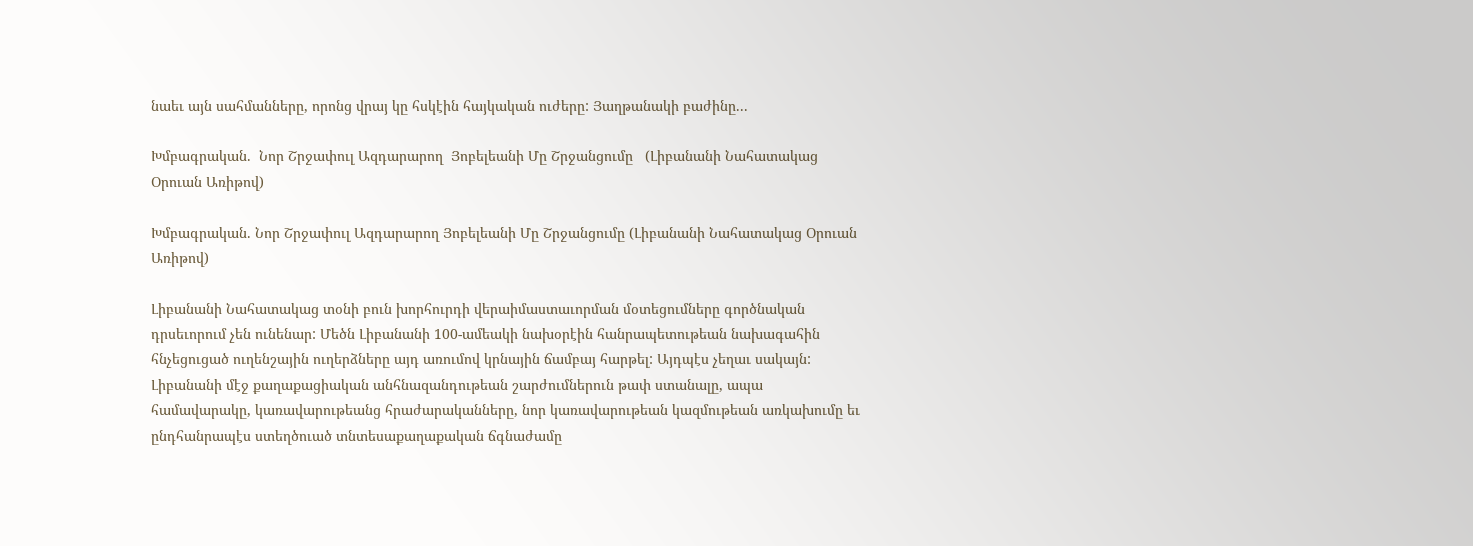նաեւ այն սահմանները, որոնց վրայ կը հսկէին հայկական ուժերը: Յաղթանակի բաժինը...

Խմբագրական.  Նոր Շրջափուլ Ազդարարող  Յոբելեանի Մը Շրջանցումը   (Լիբանանի Նահատակաց Օրուան Առիթով)

Խմբագրական. Նոր Շրջափուլ Ազդարարող Յոբելեանի Մը Շրջանցումը (Լիբանանի Նահատակաց Օրուան Առիթով)

Լիբանանի Նահատակաց տօնի բուն խորհուրդի վերաիմաստաւորման մօտեցումները գործնական դրսեւորում չեն ունենար: Մեծն Լիբանանի 100-ամեակի նախօրէին հանրապետութեան նախագահին հնչեցուցած ուղենշային ուղերձները այդ առումով կրնային ճամբայ հարթել: Այդպէս չեղաւ սակայն: Լիբանանի մէջ քաղաքացիական անհնազանդութեան շարժումներուն թափ ստանալը, ապա համավարակը, կառավարութեանց հրաժարականները, նոր կառավարութեան կազմութեան առկախումը եւ ընդհանրապէս ստեղծուած տնտեսաքաղաքական ճգնաժամը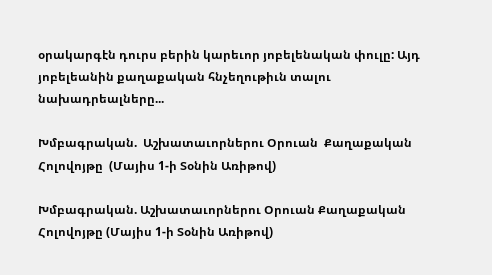օրակարգէն դուրս բերին կարեւոր յոբելենական փուլը: Այդ յոբելեանին քաղաքական հնչեղութիւն տալու նախադրեալները...

Խմբագրական.  Աշխատաւորներու Օրուան  Քաղաքական Հոլովոյթը  (Մայիս 1-ի Տօնին Առիթով)

Խմբագրական. Աշխատաւորներու Օրուան Քաղաքական Հոլովոյթը (Մայիս 1-ի Տօնին Առիթով)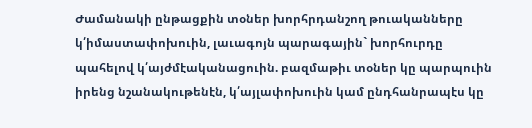Ժամանակի ընթացքին տօներ խորհրդանշող թուականները կ՛իմաստափոխուին, լաւագոյն պարագային` խորհուրդը պահելով կ՛այժմէականացուին. բազմաթիւ տօներ կը պարպուին իրենց նշանակութենէն, կ՛այլափոխուին կամ ընդհանրապէս կը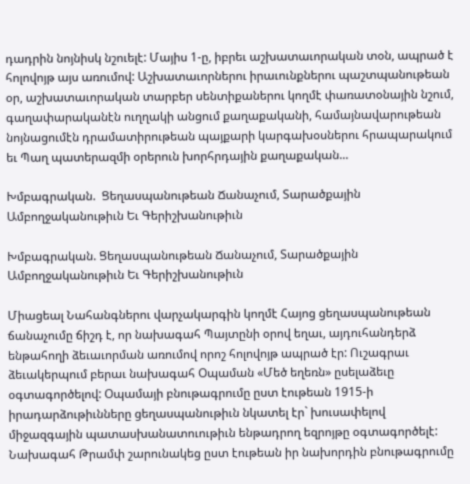դադրին նոյնիսկ նշուելէ: Մայիս 1-ը, իբրեւ աշխատաւորական տօն, ապրած է հոլովոյթ այս առումով: Աշխատաւորներու իրաւունքներու պաշտպանութեան օր, աշխատաւորական տարբեր սենտիքաներու կողմէ փառատօնային նշում, գաղափարականէն ուղղակի անցում քաղաքականի, համայնավարութեան նոյնացումէն դրամատիրութեան պայքարի կարգախօսներու հրապարակում եւ Պաղ պատերազմի օրերուն խորհրդային քաղաքական...

Խմբագրական.  Ցեղասպանութեան Ճանաչում, Տարածքային Ամբողջականութիւն Եւ Գերիշխանութիւն

Խմբագրական. Ցեղասպանութեան Ճանաչում, Տարածքային Ամբողջականութիւն Եւ Գերիշխանութիւն

Միացեալ Նահանգներու վարչակարգին կողմէ Հայոց ցեղասպանութեան ճանաչումը ճիշդ է, որ նախագահ Պայտընի օրով եղաւ, այդուհանդերձ ենթահողի ձեւաւորման առումով որոշ հոլովոյթ ապրած էր: Ուշագրաւ ձեւակերպում բերաւ նախագահ Օպաման «Մեծ եղեռն» ըսելաձեւը օգտագործելով: Օպամայի բնութագրումը ըստ էութեան 1915-ի իրադարձութիւնները ցեղասպանութիւն նկատել էր` խուսափելով միջազգային պատասխանատուութիւն ենթադրող եզրոյթը օգտագործելէ: Նախագահ Թրամփ շարունակեց ըստ էութեան իր նախորդին բնութագրումը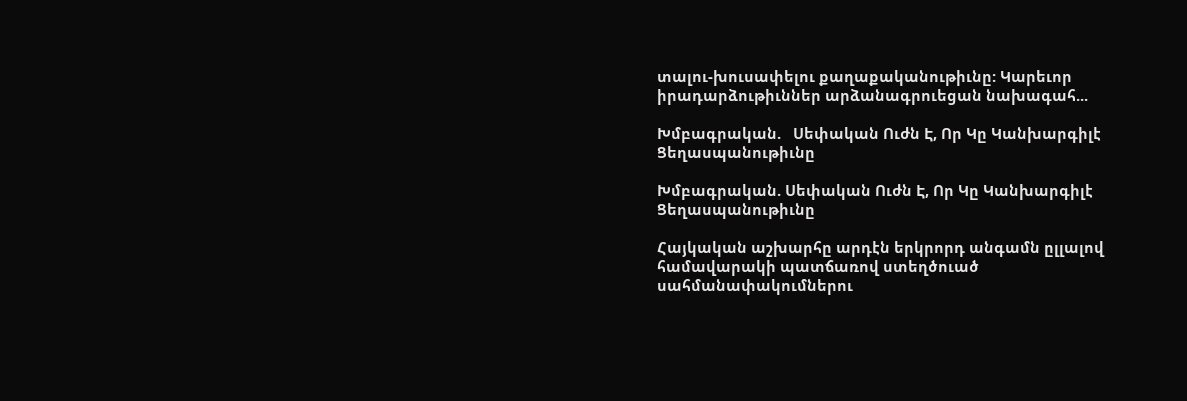տալու-խուսափելու քաղաքականութիւնը: Կարեւոր իրադարձութիւններ արձանագրուեցան նախագահ...

Խմբագրական.   Սեփական Ուժն Է, Որ Կը Կանխարգիլէ Ցեղասպանութիւնը

Խմբագրական. Սեփական Ուժն Է, Որ Կը Կանխարգիլէ Ցեղասպանութիւնը

Հայկական աշխարհը արդէն երկրորդ անգամն ըլլալով համավարակի պատճառով ստեղծուած սահմանափակումներու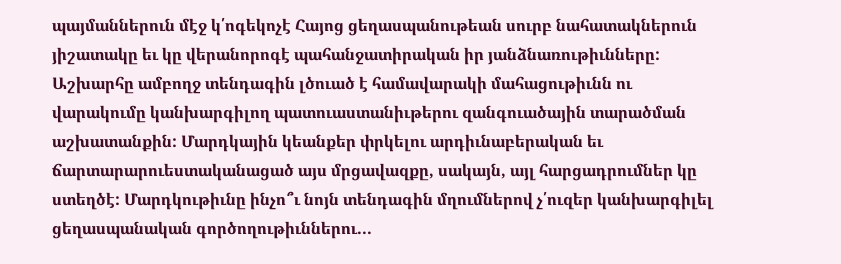պայմաններուն մէջ կ՛ոգեկոչէ Հայոց ցեղասպանութեան սուրբ նահատակներուն յիշատակը եւ կը վերանորոգէ պահանջատիրական իր յանձնառութիւնները: Աշխարհը ամբողջ տենդագին լծուած է համավարակի մահացութիւնն ու վարակումը կանխարգիլող պատուաստանիւթերու զանգուածային տարածման աշխատանքին: Մարդկային կեանքեր փրկելու արդիւնաբերական եւ ճարտարարուեստականացած այս մրցավազքը, սակայն, այլ հարցադրումներ կը ստեղծէ: Մարդկութիւնը ինչո՞ւ նոյն տենդագին մղումներով չ՛ուզեր կանխարգիլել ցեղասպանական գործողութիւններու...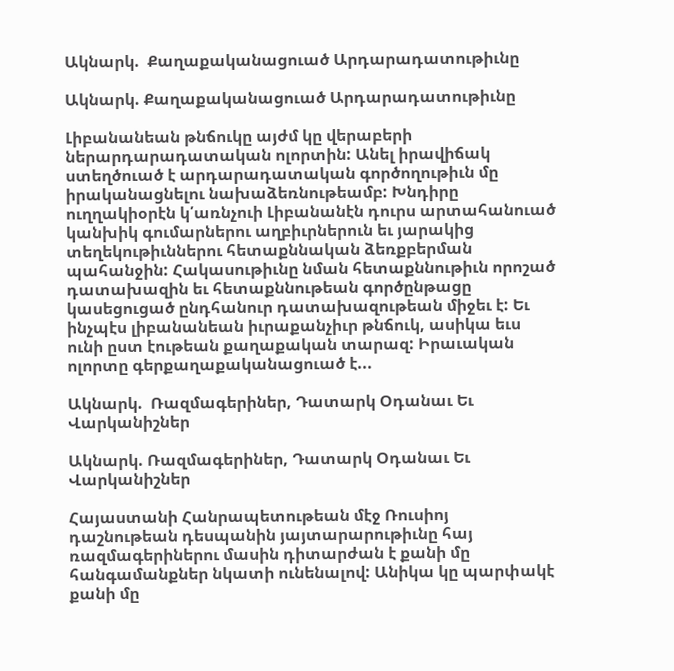Ակնարկ.  Քաղաքականացուած Արդարադատութիւնը

Ակնարկ. Քաղաքականացուած Արդարադատութիւնը

Լիբանանեան թնճուկը այժմ կը վերաբերի ներարդարադատական ոլորտին: Անել իրավիճակ ստեղծուած է արդարադատական գործողութիւն մը իրականացնելու նախաձեռնութեամբ: Խնդիրը ուղղակիօրէն կ՛առնչուի Լիբանանէն դուրս արտահանուած կանխիկ գումարներու աղբիւրներուն եւ յարակից տեղեկութիւններու հետաքննական ձեռքբերման պահանջին: Հակասութիւնը նման հետաքննութիւն որոշած դատախազին եւ հետաքննութեան գործընթացը կասեցուցած ընդհանուր դատախազութեան միջեւ է: Եւ ինչպէս լիբանանեան իւրաքանչիւր թնճուկ, ասիկա եւս ունի ըստ էութեան քաղաքական տարազ: Իրաւական ոլորտը գերքաղաքականացուած է...

Ակնարկ.  Ռազմագերիներ, Դատարկ Օդանաւ Եւ Վարկանիշներ

Ակնարկ. Ռազմագերիներ, Դատարկ Օդանաւ Եւ Վարկանիշներ

Հայաստանի Հանրապետութեան մէջ Ռուսիոյ դաշնութեան դեսպանին յայտարարութիւնը հայ ռազմագերիներու մասին դիտարժան է քանի մը հանգամանքներ նկատի ունենալով: Անիկա կը պարփակէ քանի մը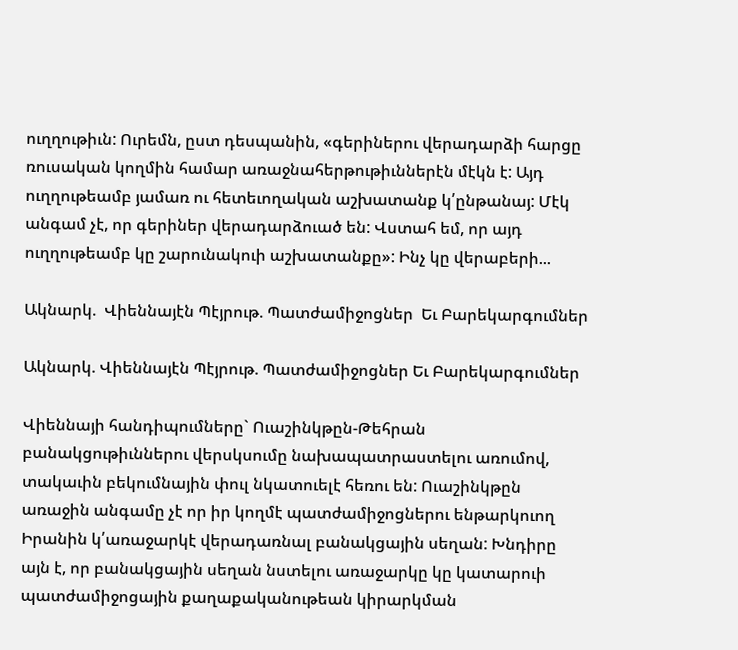ուղղութիւն: Ուրեմն, ըստ դեսպանին, «գերիներու վերադարձի հարցը ռուսական կողմին համար առաջնահերթութիւններէն մէկն է: Այդ ուղղութեամբ յամառ ու հետեւողական աշխատանք կ՛ընթանայ: Մէկ անգամ չէ, որ գերիներ վերադարձուած են: Վստահ եմ, որ այդ ուղղութեամբ կը շարունակուի աշխատանքը»: Ինչ կը վերաբերի...

Ակնարկ.  Վիեննայէն Պէյրութ. Պատժամիջոցներ  Եւ Բարեկարգումներ

Ակնարկ. Վիեննայէն Պէյրութ. Պատժամիջոցներ Եւ Բարեկարգումներ

Վիեննայի հանդիպումները` Ուաշինկթըն-Թեհրան բանակցութիւններու վերսկսումը նախապատրաստելու առումով, տակաւին բեկումնային փուլ նկատուելէ հեռու են: Ուաշինկթըն առաջին անգամը չէ որ իր կողմէ պատժամիջոցներու ենթարկուող Իրանին կ՛առաջարկէ վերադառնալ բանակցային սեղան: Խնդիրը այն է, որ բանակցային սեղան նստելու առաջարկը կը կատարուի պատժամիջոցային քաղաքականութեան կիրարկման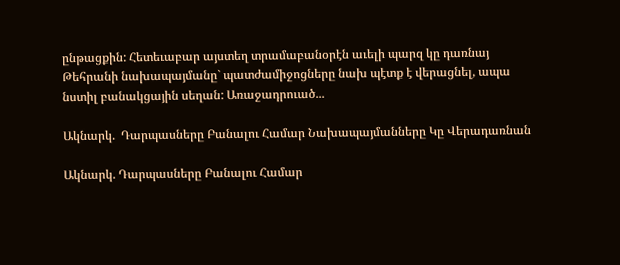ընթացքին: Հետեւաբար այստեղ տրամաբանօրէն աւելի պարզ կը դառնայ Թեհրանի նախապայմանը` պատժամիջոցները նախ պէտք է վերացնել, ապա նստիլ բանակցային սեղան: Առաջադրուած...

Ակնարկ.  Դարպասները Բանալու Համար Նախապայմանները Կը Վերադառնան

Ակնարկ. Դարպասները Բանալու Համար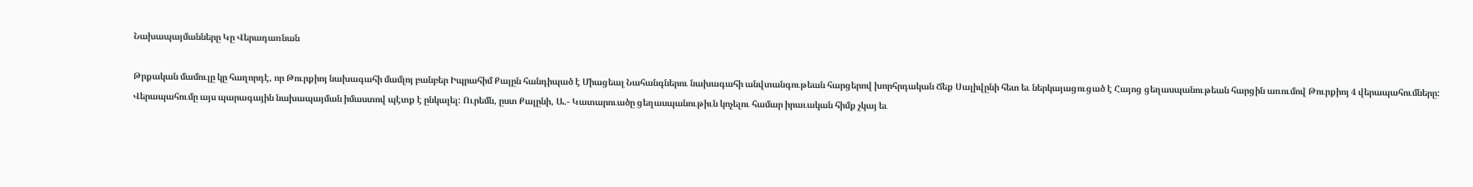Նախապայմանները Կը Վերադառնան

Թրքական մամուլը կը հաղորդէ, որ Թուրքիոյ նախագահի մամլոյ բանբեր Իպրահիմ Քալըն հանդիպած է Միացեալ Նահանգներու նախագահի անվտանգութեան հարցերով խորհրդական Ճեք Սալիվընի հետ եւ ներկայացուցած է Հայոց ցեղասպանութեան հարցին առումով Թուրքիոյ 4 վերապահումները: Վերապահումը այս պարագային նախապայման իմաստով պէտք է ընկալել: Ուրեմն, ըստ Քալընի, Ա.- Կատարուածը ցեղասպանութիւն կոչելու համար իրաւական հիմք չկայ եւ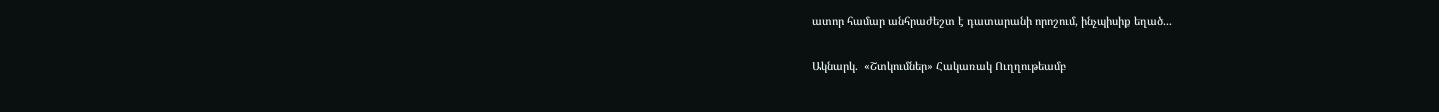ատոր համար անհրաժեշտ է դատարանի որոշում, ինչպիսիք եղած...

Ակնարկ.  «Շտկումներ» Հակառակ Ուղղութեամբ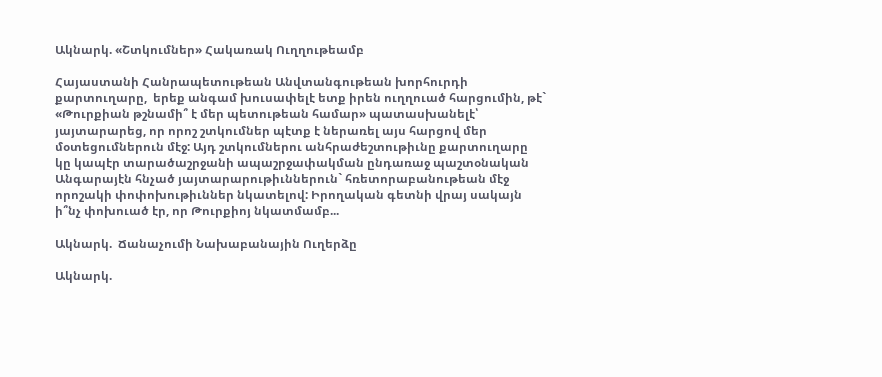Ակնարկ. «Շտկումներ» Հակառակ Ուղղութեամբ

Հայաստանի Հանրապետութեան Անվտանգութեան խորհուրդի քարտուղարը,  երեք անգամ խուսափելէ ետք իրեն ուղղուած հարցումին, թէ` «Թուրքիան թշնամի՞ է մեր պետութեան համար» պատասխանելէ՝ յայտարարեց, որ որոշ շտկումներ պէտք է ներառել այս հարցով մեր մօտեցումներուն մէջ: Այդ շտկումներու անհրաժեշտութիւնը քարտուղարը կը կապէր տարածաշրջանի ապաշրջափակման ընդառաջ պաշտօնական Անգարայէն հնչած յայտարարութիւններուն` հռետորաբանութեան մէջ որոշակի փոփոխութիւններ նկատելով: Իրողական գետնի վրայ սակայն ի՞նչ փոխուած էր, որ Թուրքիոյ նկատմամբ...

Ակնարկ.  Ճանաչումի Նախաբանային Ուղերձը

Ակնարկ.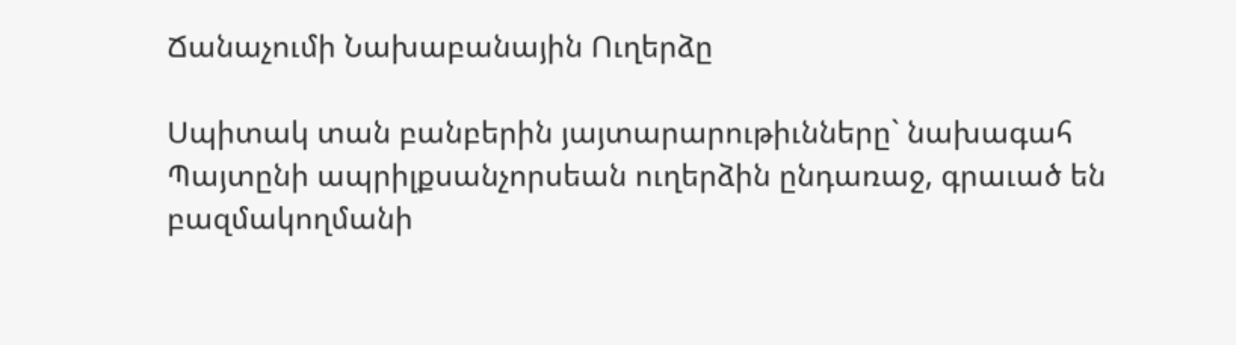Ճանաչումի Նախաբանային Ուղերձը

Սպիտակ տան բանբերին յայտարարութիւնները` նախագահ Պայտընի ապրիլքսանչորսեան ուղերձին ընդառաջ, գրաւած են բազմակողմանի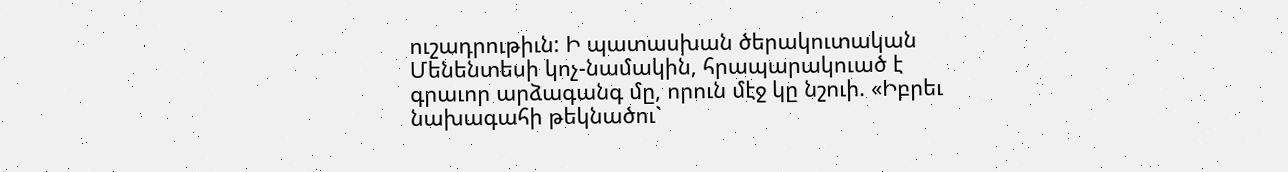ուշադրութիւն: Ի պատասխան ծերակուտական Մենենտեսի կոչ-նամակին, հրապարակուած է գրաւոր արձագանգ մը, որուն մէջ կը նշուի. «Իբրեւ նախագահի թեկնածու`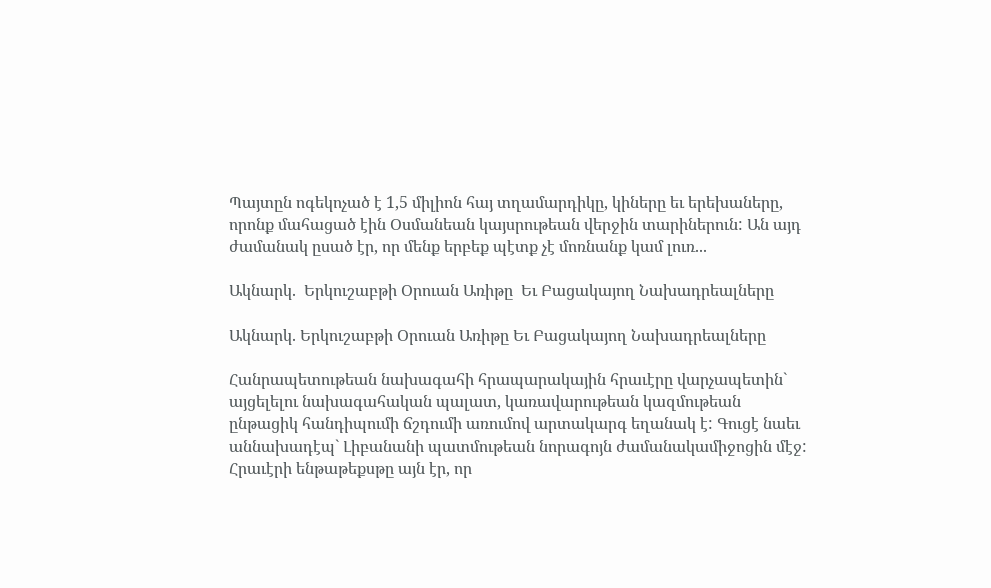Պայտըն ոգեկոչած է 1,5 միլիոն հայ տղամարդիկը, կիները եւ երեխաները, որոնք մահացած էին Օսմանեան կայսրութեան վերջին տարիներուն: Ան այդ ժամանակ ըսած էր, որ մենք երբեք պէտք չէ մոռնանք կամ լուռ...

Ակնարկ.  Երկուշաբթի Օրուան Առիթը  Եւ Բացակայող Նախադրեալները

Ակնարկ. Երկուշաբթի Օրուան Առիթը Եւ Բացակայող Նախադրեալները

Հանրապետութեան նախագահի հրապարակային հրաւէրը վարչապետին` այցելելու նախագահական պալատ, կառավարութեան կազմութեան ընթացիկ հանդիպումի ճշդումի առումով արտակարգ եղանակ է: Գուցէ նաեւ աննախադէպ` Լիբանանի պատմութեան նորագոյն ժամանակամիջոցին մէջ: Հրաւէրի ենթաթեքսթը այն էր, որ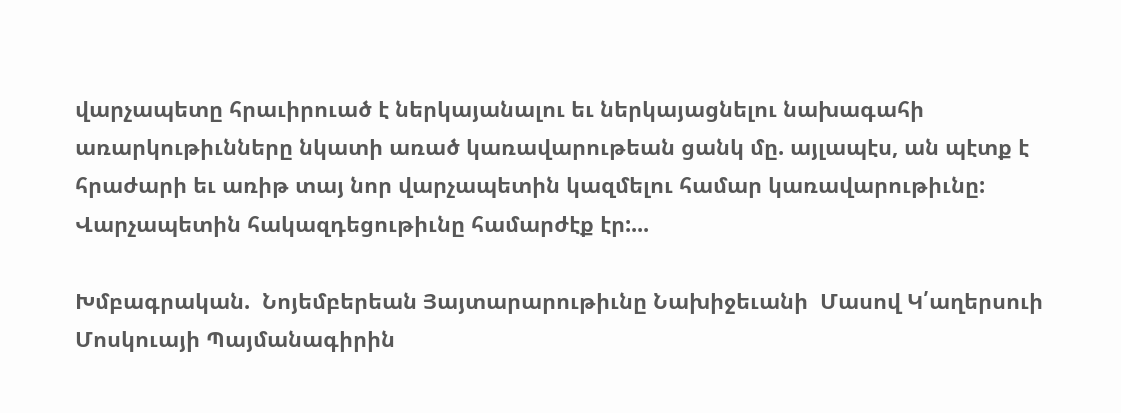վարչապետը հրաւիրուած է ներկայանալու եւ ներկայացնելու նախագահի առարկութիւնները նկատի առած կառավարութեան ցանկ մը. այլապէս, ան պէտք է հրաժարի եւ առիթ տայ նոր վարչապետին կազմելու համար կառավարութիւնը: Վարչապետին հակազդեցութիւնը համարժէք էր:...

Խմբագրական.  Նոյեմբերեան Յայտարարութիւնը Նախիջեւանի  Մասով Կ՛աղերսուի Մոսկուայի Պայմանագիրին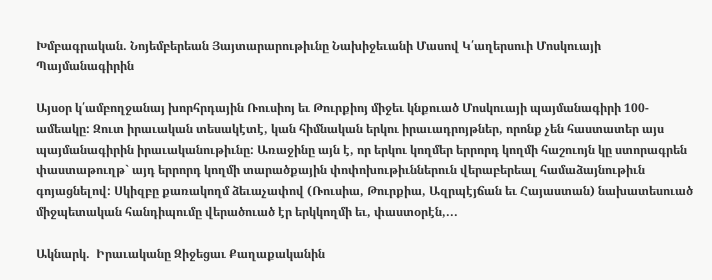Խմբագրական. Նոյեմբերեան Յայտարարութիւնը Նախիջեւանի Մասով Կ՛աղերսուի Մոսկուայի Պայմանագիրին

Այսօր կ՛ամբողջանայ խորհրդային Ռուսիոյ եւ Թուրքիոյ միջեւ կնքուած Մոսկուայի պայմանագիրի 100-ամեակը: Զուտ իրաւական տեսակէտէ, կան հիմնական երկու իրաւադրոյթներ, որոնք չեն հաստատեր այս պայմանագիրին իրաւականութիւնը: Առաջինը այն է, որ երկու կողմեր երրորդ կողմի հաշուոյն կը ստորագրեն փաստաթուղթ` այդ երրորդ կողմի տարածքային փոփոխութիւններուն վերաբերեալ համաձայնութիւն գոյացնելով: Սկիզբը քառակողմ ձեւաչափով (Ռուսիա, Թուրքիա, Ազրպէյճան եւ Հայաստան) նախատեսուած միջպետական հանդիպումը վերածուած էր երկկողմի եւ, փաստօրէն,...

Ակնարկ.  Իրաւականը Զիջեցաւ Քաղաքականին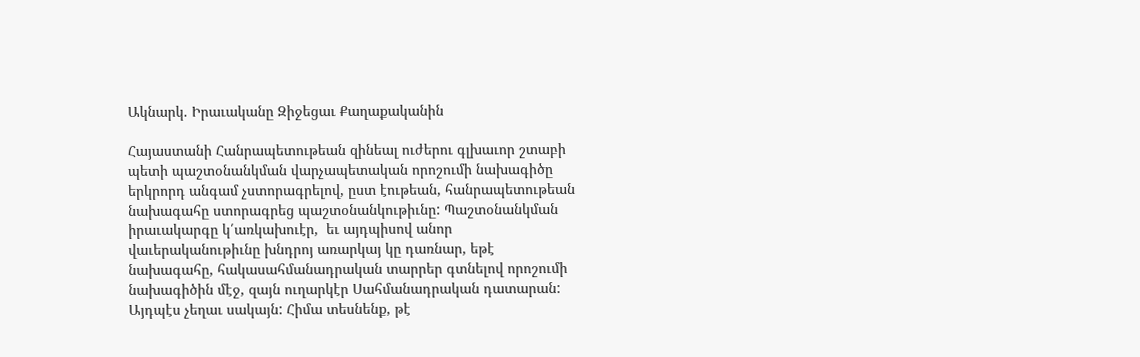Ակնարկ. Իրաւականը Զիջեցաւ Քաղաքականին

Հայաստանի Հանրապետութեան զինեալ ուժերու գլխաւոր շտաբի պետի պաշտօնանկման վարչապետական որոշումի նախագիծը երկրորդ անգամ չստորագրելով, ըստ էութեան, հանրապետութեան նախագահը ստորագրեց պաշտօնանկութիւնը: Պաշտօնանկման իրաւակարգը կ՛առկախուէր,  եւ այդպիսով անոր վաւերականութիւնը խնդրոյ առարկայ կը դառնար, եթէ  նախագահը, հակասահմանադրական տարրեր գտնելով որոշումի նախագիծին մէջ, զայն ուղարկէր Սահմանադրական դատարան: Այդպէս չեղաւ սակայն: Հիմա տեսնենք, թէ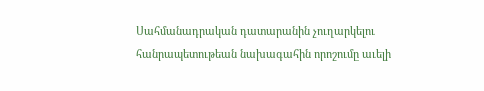Սահմանադրական դատարանին չուղարկելու հանրապետութեան նախագահին որոշումը աւելի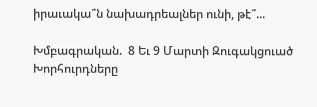իրաւակա՞ն նախադրեալներ ունի, թէ՞...

Խմբագրական.  8 Եւ 9 Մարտի Զուգակցուած Խորհուրդները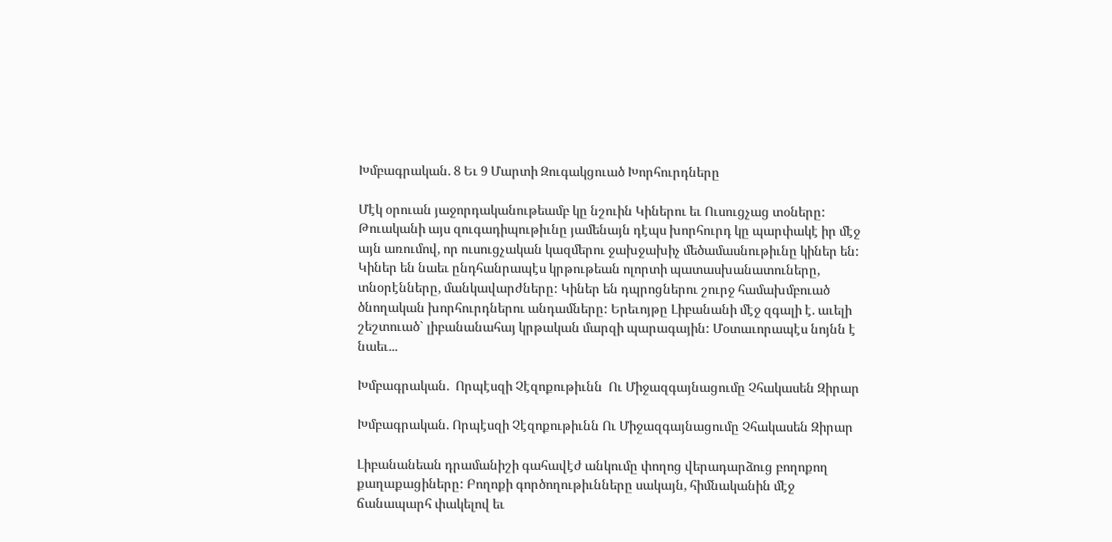Խմբագրական. 8 Եւ 9 Մարտի Զուգակցուած Խորհուրդները

Մէկ օրուան յաջորդականութեամբ կը նշուին Կիներու եւ Ուսուցչաց տօները: Թուականի այս զուգադիպութիւնը յամենայն դէպս խորհուրդ կը պարփակէ իր մէջ այն առումով, որ ուսուցչական կազմերու ջախջախիչ մեծամասնութիւնը կիներ են: Կիներ են նաեւ ընդհանրապէս կրթութեան ոլորտի պատասխանատուները, տնօրէնները, մանկավարժները: Կիներ են դպրոցներու շուրջ համախմբուած ծնողական խորհուրդներու անդամները: Երեւոյթը Լիբանանի մէջ զգալի է. աւելի շեշտուած` լիբանանահայ կրթական մարզի պարագային: Մօտաւորապէս նոյնն է նաեւ...

Խմբագրական.  Որպէսզի Չէզոքութիւնն  Ու Միջազգայնացումը Չհակասեն Զիրար

Խմբագրական. Որպէսզի Չէզոքութիւնն Ու Միջազգայնացումը Չհակասեն Զիրար

Լիբանանեան դրամանիշի գահավէժ անկումը փողոց վերադարձուց բողոքող քաղաքացիները: Բողոքի գործողութիւնները սակայն, հիմնականին մէջ ճանապարհ փակելով եւ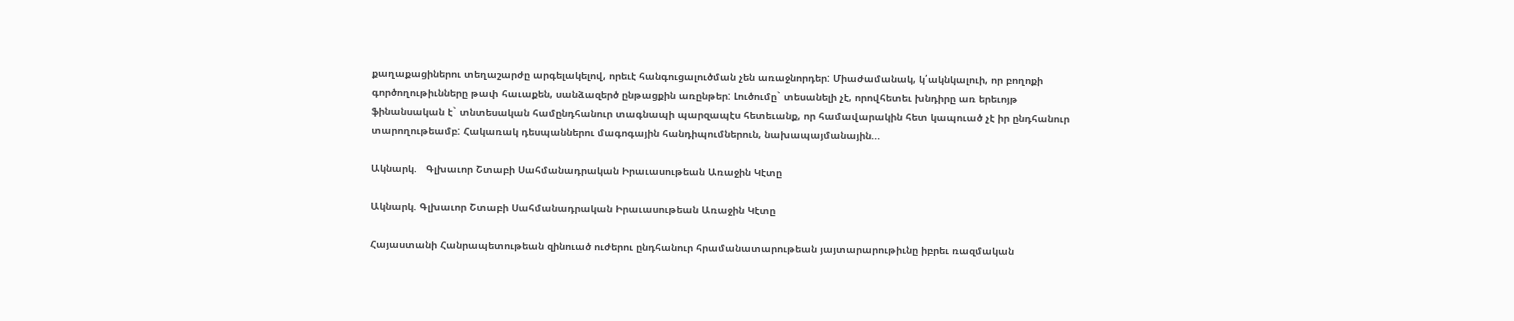քաղաքացիներու տեղաշարժը արգելակելով, որեւէ հանգուցալուծման չեն առաջնորդեր: Միաժամանակ, կ՛ակնկալուի, որ բողոքի գործողութիւնները թափ հաւաքեն, սանձազերծ ընթացքին առընթեր: Լուծումը` տեսանելի չէ, որովհետեւ խնդիրը առ երեւոյթ ֆինանսական է` տնտեսական համընդհանուր տագնապի պարզապէս հետեւանք, որ համավարակին հետ կապուած չէ իր ընդհանուր տարողութեամբ: Հակառակ դեսպաններու մագոգային հանդիպումներուն, նախապայմանային...

Ակնարկ.   Գլխաւոր Շտաբի Սահմանադրական Իրաւասութեան Առաջին Կէտը

Ակնարկ. Գլխաւոր Շտաբի Սահմանադրական Իրաւասութեան Առաջին Կէտը

Հայաստանի Հանրապետութեան զինուած ուժերու ընդհանուր հրամանատարութեան յայտարարութիւնը իբրեւ ռազմական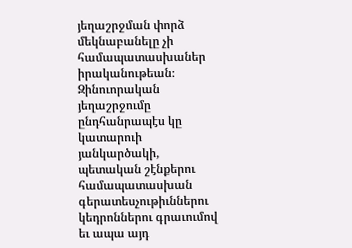յեղաշրջման փորձ մեկնաբանելը չի համապատասխաներ իրականութեան։ Զինուորական յեղաշրջումը ընդհանրապէս կը կատարուի յանկարծակի, պետական շէնքերու համապատասխան գերատեսչութիւններու կեդրոններու գրաւումով եւ ապա այդ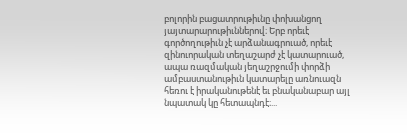բոլորին բացատրութիւնը փոխանցող յայտարարութիւններով։ Երբ որեւէ գործողութիւն չէ արձանագրուած, որեւէ զինուորական տեղաշարժ չէ կատարուած, ապա ռազմական յեղաշրջումի փորձի ամբաստանութիւն կատարելը առնուազն հեռու է իրականութենէ եւ բնականաբար այլ նպատակ կը հետապնդէ։...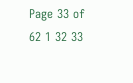Page 33 of 62 1 32 33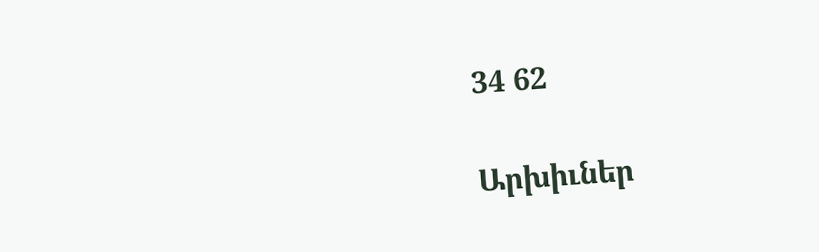34 62

Արխիւներ